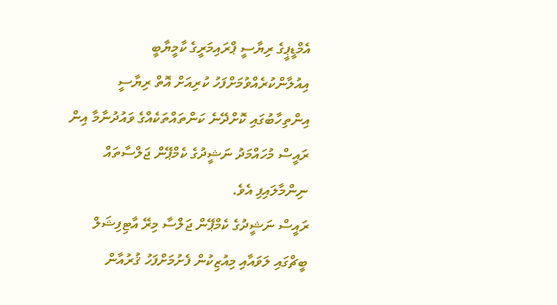އެމްޑީޕީގެ ރިޔާސީ ޕްރައިމަރީގެ ކާމީޔާބީ އިއުލާންކުރެއްވުމަށްފަހު ކުރިއަށް އޮތް ރިޔާސީ އިންތިހާބުގައި ކޮށްދޭނެ ކަންތައްތަކެއްގެ ވައުދުނާމާ އިން ރައީސް މުހައްމަދު ނަޝީދުގެ ކެމްޕޭން ޖަލްސާތައް ނިންމާލައިފި އެވެ.
ރައީސް ނަޝީދުގެ ކެމްޕޭން ޖަލްސާ މިރޭ އާޓިފިޝަލް ބީޗްގައި ލަވައާއި މިއުޒިކުން ފެށުމަށްފަހު ޤުރުއާން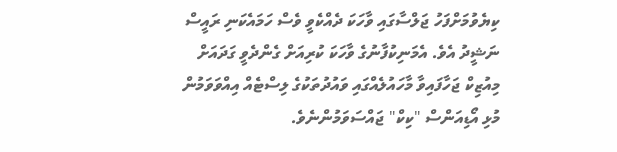ކިޔެވުމަށްފަހު ޖަލްސާގައި ވާހަކަ ދެއްކެވީ ވެސް ހަމައެކަނި ރައީސް ނަޝީދު އެވެ. އެމަނިކުފާނުގެ ވާހަކަ ކުރިއަށް ގެންދެވީ ގަދައަށް މިއުޒިކް ޖަހާފައިވާ މާހައުލެއްގައި ވައުދުތަކުގެ ލިސްޓެއް އިއްވަވަމުން މުޅި އޯޑިއަންސް "ކިކް" ޖައްސަވަމުންނެވެ.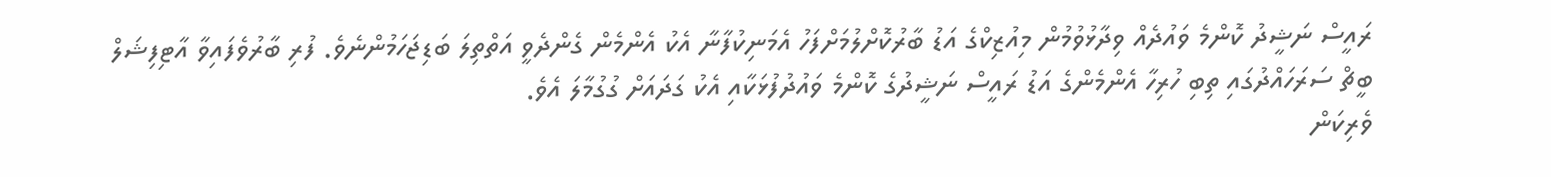ރައީސް ނަޝީދު ކޮންމެ ވައުދެއް ވިދާޅުވުމުން މިއުޒިކްގެ އަޑު ބާރުކޮށްލުމަށްފަހު އެމަނިކުފާނާ އެކު އެންމެން ގެންދެވީ އަތްތިލަ ބަޑިޖަހަމުންނެވެ. ފުރި ބާރުވެފައިވާ އާޓިފިޝަލް ބީޗް ސަރަހައްދުގައި ތިބި ހުރިހާ އެންމެންގެ އަޑު ރައީސް ނަޝީދުގެ ކޮންމެ ވައުދުފުޅަކާއި އެކު ގަދައަށް ގުގުމާލަ އެވެ.
ވެރިކަން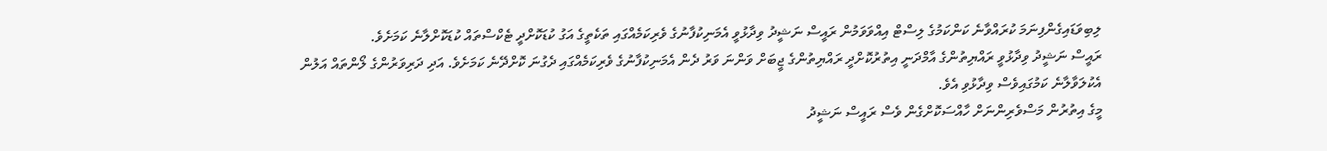ލިބިވަޑައިގެންފިނަމަ ކުރައްވާނެ ކަންކަމުގެ ލިސްޓް އިއްވަވަމުން ރައީސް ނަޝީދު ވިދާޅުވީ އެމަނިކުފާނުގެ ވެރިކަމެއްގައި ތަކެތީގެ އަގު ކުޑަކޮށްދީ ޓެކްސްތައް ކުޑަކޮށްލާނެ ކަމަށެވެ.
ރައީސް ނަޝީދު ވިދާޅުވީ ރައްޔިތުންގެ އާމްދަނީ އިތުރުކޮށްދީ ރައްޔިތުންގެ ޖީބަށް ވަންނަ ވަރު ދެން އެމަނިކުފާނުގެ ވެރިކަމެއްގައި ދެގުނަ ކޮށްދޭނެ ކަމަށެވެ. އަދި ދަރިވަރުންގެ ލޯންތައް އަލުން އެކުލަވާލާނެ ކަމުގައިވެސް ވިދާޅުވި އެވެ.
މީގެ އިތުރުން މަސްވެރިންނަށް ހާއްސަކޮށްގެން ވެސް ރައީސް ނަޝީދު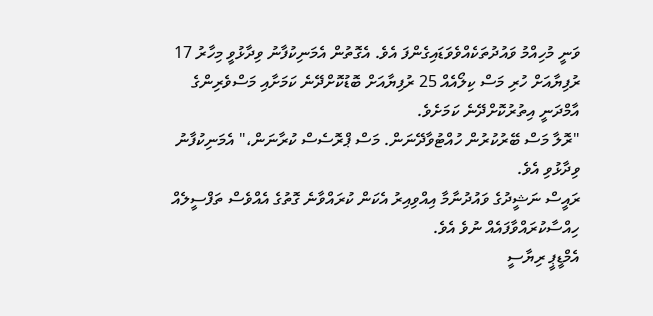ވަނީ މުހިއްމު ވައުދުތަކެއްވެވަޑައިގެންފަ އެވެ. އެގޮތުން އެމަނިކުފާނު ވިދާޅުވީ މިހާރު 17 ރުފިޔާއަށް ހުރި މަސް ކިލޯއެއް 25 ރުފިޔާއަށް ބޮޑުކޮށްދޭނެ ކަމަށާއި މަސްވެރިންގެ އާމްދަނީ އިތުރުކޮށްދޭނެ ކަމަށެވެ.
"ރޮލާ މަސް ބޭރުކުރުން ހުއްޓުވާދޭނަން. މަސް ޕްރޮސެސް ކުރާނަން،" އެމަނިކުފާނު ވިދާޅުވި އެވެ.
ރައީސް ނަޝީދުގެ ވައުދުނާމާ އިއްވިއިރު އެކަން ކުރައްވާނެ ގޮތުގެ އެއްވެސް ތަފްސީލެއް ހިއްސާކުރައްވާފައެއް ނުވެ އެވެ.
އެމްޑީޕީ ރިޔާސީ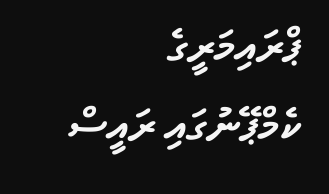ޕްރައިމަރީގެ ކެމްޕޭނުގައި ރައީސް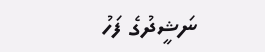ނަޝީދުގެ ފަހު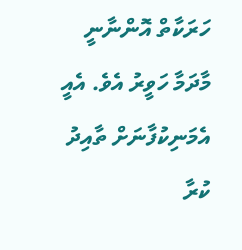ހަރަކާތް އޮންނާނީ މާދަމާ ހަވީރު އެވެ. އެއީ އެމަނިކުފާނަށް ތާއިދު ކުރާ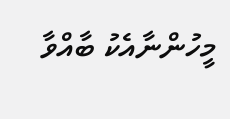މީހުންނާއެކު ބާއްވާ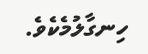ހިނގާލުމެކެވެ.